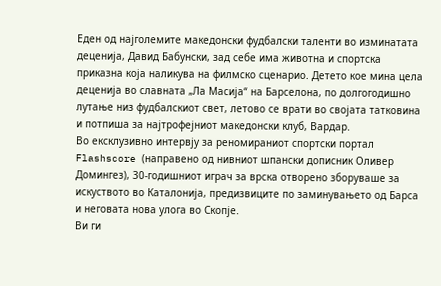Еден од најголемите македонски фудбалски таленти во изминатата деценија, Давид Бабунски, зад себе има животна и спортска приказна која наликува на филмско сценарио. Детето кое мина цела деценија во славната „Ла Масија“ на Барселона, по долгогодишно лутање низ фудбалскиот свет, летово се врати во својата татковина и потпиша за најтрофејниот македонски клуб, Вардар.
Во ексклузивно интервју за реномираниот спортски портал Flashscore (направено од нивниот шпански дописник Оливер Домингез), 30-годишниот играч за врска отворено зборуваше за искуството во Каталонија, предизвиците по заминувањето од Барса и неговата нова улога во Скопје.
Ви ги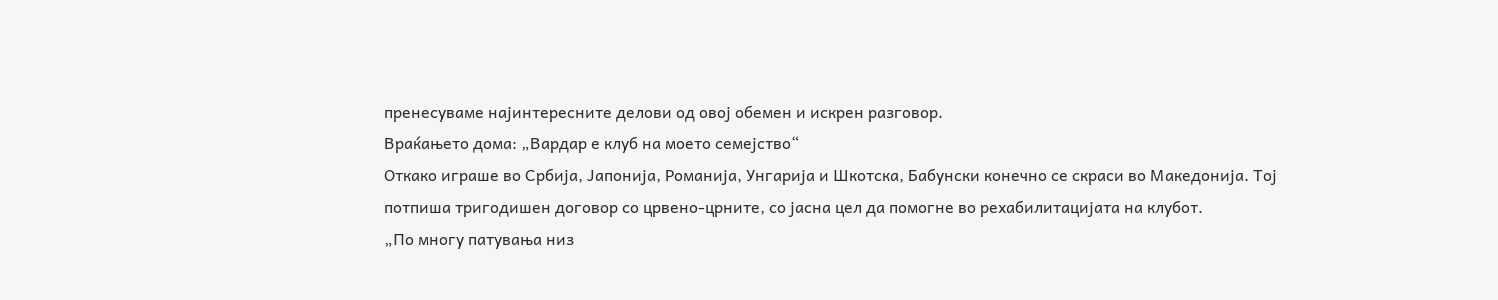пренесуваме најинтересните делови од овој обемен и искрен разговор.
Враќањето дома: „Вардар е клуб на моето семејство“
Откако играше во Србија, Јапонија, Романија, Унгарија и Шкотска, Бабунски конечно се скраси во Македонија. Тој потпиша тригодишен договор со црвено-црните, со јасна цел да помогне во рехабилитацијата на клубот.
„По многу патувања низ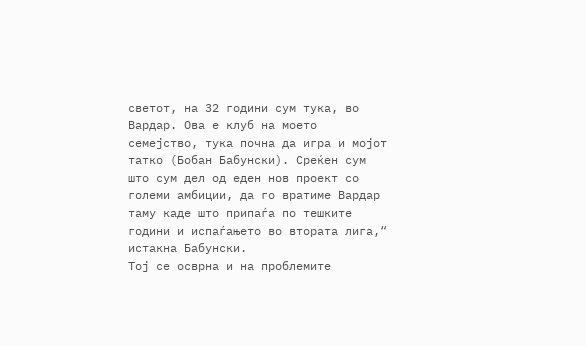светот, на 32 години сум тука, во Вардар. Ова е клуб на моето семејство, тука почна да игра и мојот татко (Бобан Бабунски). Среќен сум што сум дел од еден нов проект со големи амбиции, да го вратиме Вардар таму каде што припаѓа по тешките години и испаѓањето во втората лига,“ истакна Бабунски.
Тој се осврна и на проблемите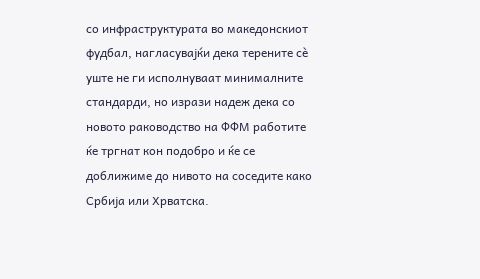со инфраструктурата во македонскиот фудбал, нагласувајќи дека терените сè уште не ги исполнуваат минималните стандарди, но изрази надеж дека со новото раководство на ФФМ работите ќе тргнат кон подобро и ќе се доближиме до нивото на соседите како Србија или Хрватска.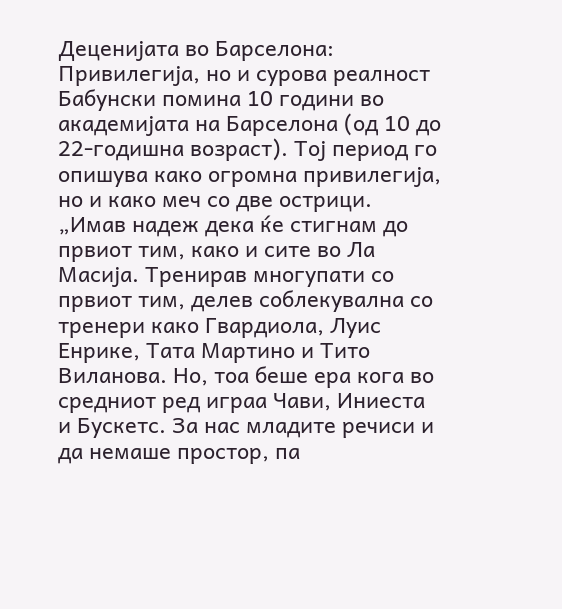Деценијата во Барселона: Привилегија, но и сурова реалност
Бабунски помина 10 години во академијата на Барселона (од 10 до 22-годишна возраст). Тој период го опишува како огромна привилегија, но и како меч со две острици.
„Имав надеж дека ќе стигнам до првиот тим, како и сите во Ла Масија. Тренирав многупати со првиот тим, делев соблекувална со тренери како Гвардиола, Луис Енрике, Тата Мартино и Тито Виланова. Но, тоа беше ера кога во средниот ред играа Чави, Иниеста и Бускетс. За нас младите речиси и да немаше простор, па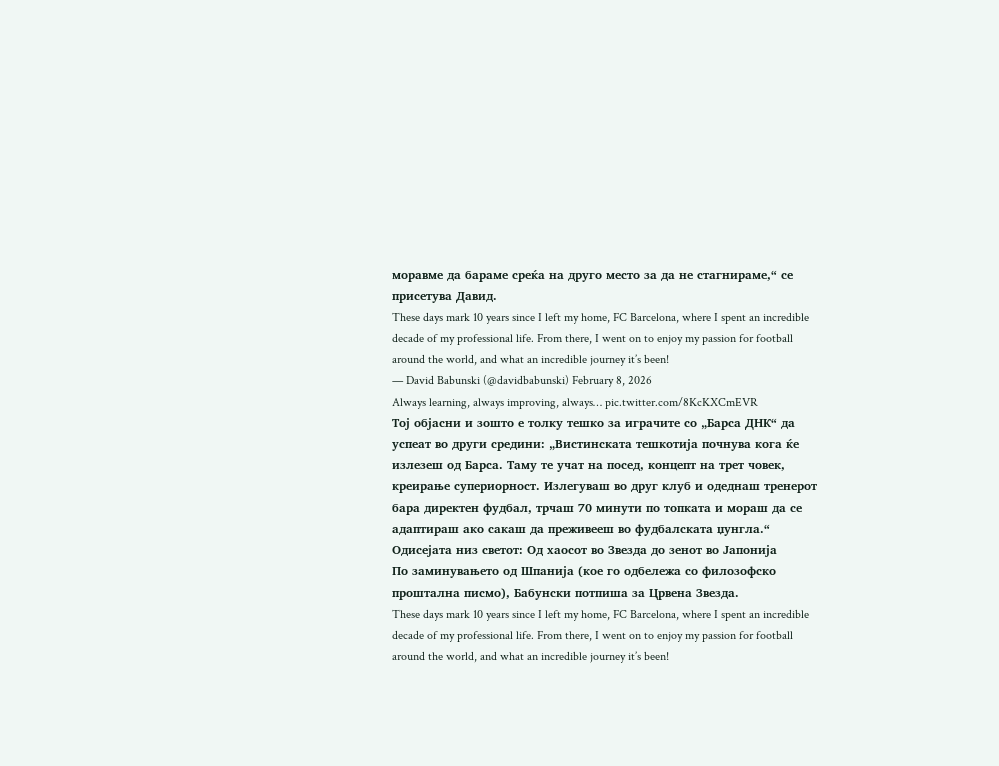моравме да бараме среќа на друго место за да не стагнираме,“ се присетува Давид.
These days mark 10 years since I left my home, FC Barcelona, where I spent an incredible decade of my professional life. From there, I went on to enjoy my passion for football around the world, and what an incredible journey it’s been!
— David Babunski (@davidbabunski) February 8, 2026
Always learning, always improving, always… pic.twitter.com/8KcKXCmEVR
Тој објасни и зошто е толку тешко за играчите со „Барса ДНК“ да успеат во други средини: „Вистинската тешкотија почнува кога ќе излезеш од Барса. Таму те учат на посед, концепт на трет човек, креирање супериорност. Излегуваш во друг клуб и одеднаш тренерот бара директен фудбал, трчаш 70 минути по топката и мораш да се адаптираш ако сакаш да преживееш во фудбалската џунгла.“
Одисејата низ светот: Од хаосот во Звезда до зенот во Јапонија
По заминувањето од Шпанија (кое го одбележа со филозофско проштална писмо), Бабунски потпиша за Црвена Звезда.
These days mark 10 years since I left my home, FC Barcelona, where I spent an incredible decade of my professional life. From there, I went on to enjoy my passion for football around the world, and what an incredible journey it’s been!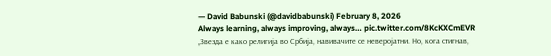— David Babunski (@davidbabunski) February 8, 2026
Always learning, always improving, always… pic.twitter.com/8KcKXCmEVR
„Звезда е како религија во Србија, навивачите се неверојатни. Но, кога стигнав,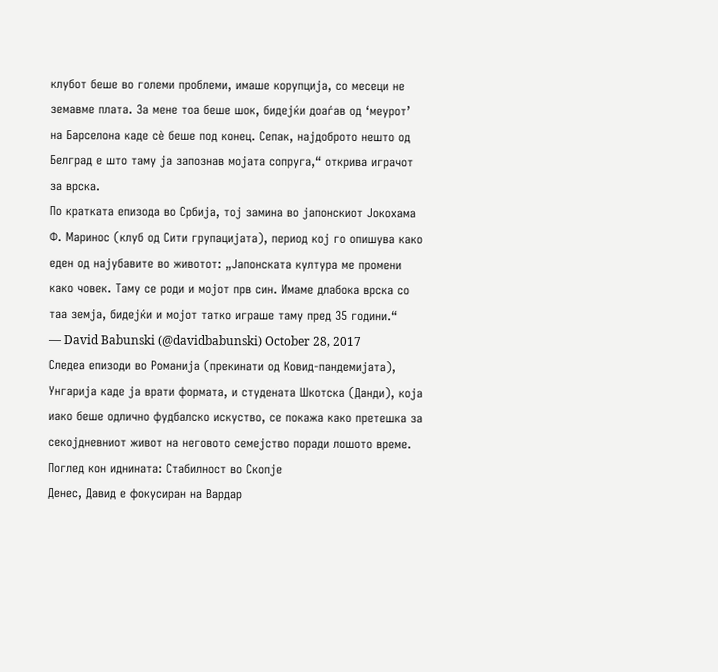клубот беше во големи проблеми, имаше корупција, со месеци не земавме плата. За мене тоа беше шок, бидејќи доаѓав од ‘меурот’ на Барселона каде сè беше под конец. Сепак, најдоброто нешто од Белград е што таму ја запознав мојата сопруга,“ открива играчот за врска.
По кратката епизода во Србија, тој замина во јапонскиот Јокохама Ф. Маринос (клуб од Сити групацијата), период кој го опишува како еден од најубавите во животот: „Јапонската култура ме промени како човек. Таму се роди и мојот прв син. Имаме длабока врска со таа земја, бидејќи и мојот татко играше таму пред 35 години.“
— David Babunski (@davidbabunski) October 28, 2017
Следеа епизоди во Романија (прекинати од Ковид-пандемијата), Унгарија каде ја врати формата, и студената Шкотска (Данди), која иако беше одлично фудбалско искуство, се покажа како претешка за секојдневниот живот на неговото семејство поради лошото време.
Поглед кон иднината: Стабилност во Скопје
Денес, Давид е фокусиран на Вардар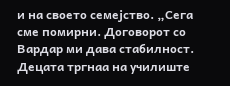и на своето семејство. „Сега сме помирни. Договорот со Вардар ми дава стабилност. Децата тргнаа на училиште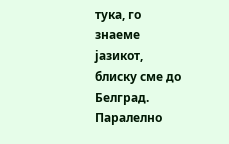тука, го знаеме јазикот, блиску сме до Белград. Паралелно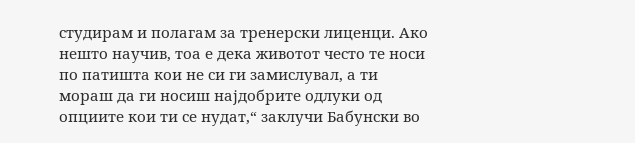студирам и полагам за тренерски лиценци. Ако нешто научив, тоа е дека животот често те носи по патишта кои не си ги замислувал, а ти мораш да ги носиш најдобрите одлуки од опциите кои ти се нудат,“ заклучи Бабунски во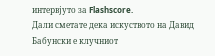интервјуто за Flashscore.
Дали сметате дека искуството на Давид Бабунски е клучниот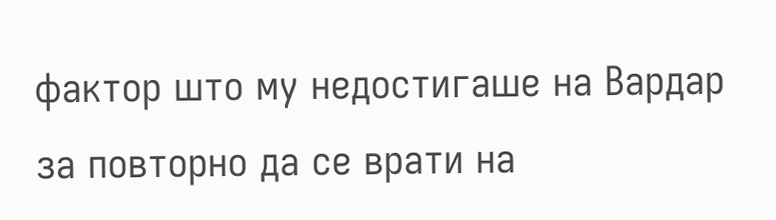фактор што му недостигаше на Вардар за повторно да се врати на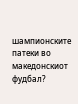шампионските патеки во македонскиот фудбал?